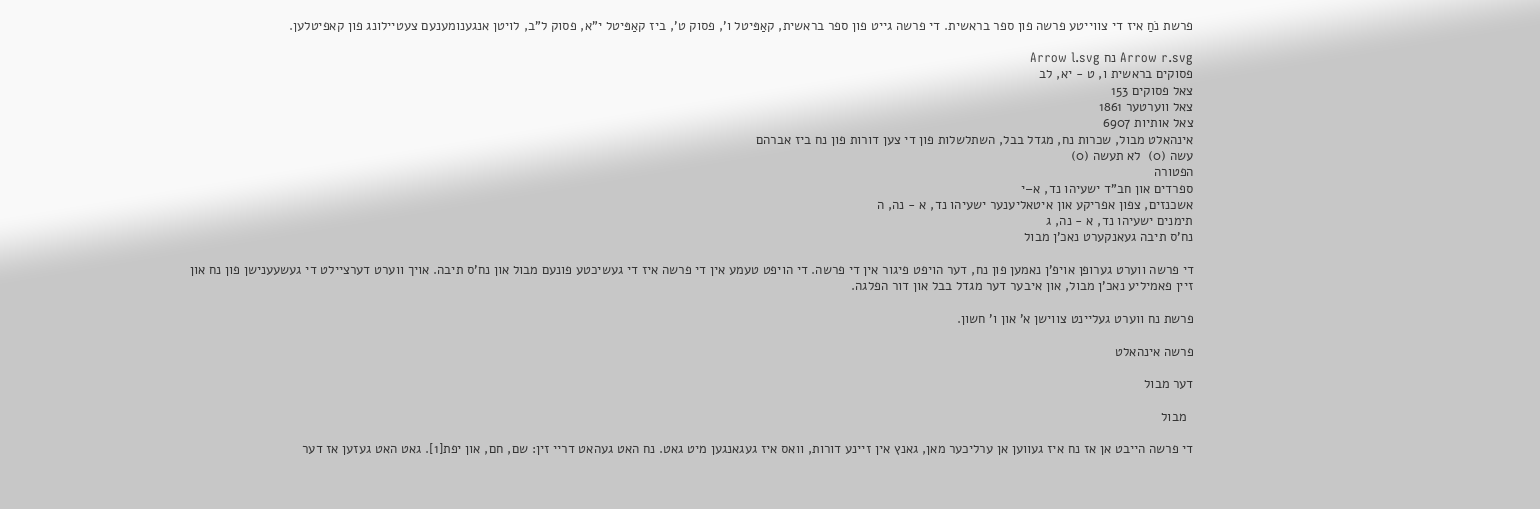פרשת נֹחַ איז די צווייטע פרשה פון ספר בראשית. די פרשה גייט פון ספר בראשית, קאַפּיטל ו', פסוק ט', ביז קאַפּיטל י"א, פסוק ל"ב, לויטן אנגענומענעם צעטיילונג פון קאפיטלען.

Arrow r.svg נח Arrow l.svg
פסוקים בראשית ו, ט - יא, לב
צאל פסוקים 153
צאל ווערטער 1861
צאל אותיות 6907
אינהאלט מבול, שכרות נח, מגדל בבל, השתלשלות פון די צען דורות פון נח ביז אברהם
עשה (0)  לא תעשה (0)
הפטורה
ספרדים און חב"ד ישעיהו נד, א–י
אשכנזים, צפון אפריקע און איטאליענער ישעיהו נד, א - נה, ה
תימנים ישעיהו נד, א - נה, ג
נח'ס תיבה געאנקערט נאכ'ן מבול

די פרשה ווערט גערופן אויפ'ן נאמען פון נח, דער הויפט פיגור אין די פרשה. די הויפט טעמע אין די פרשה איז די געשיכטע פונעם מבול און נח'ס תיבה. אויך ווערט דערציילט די געשעענישן פון נח און זיין פאמיליע נאכ'ן מבול, און איבער דער מגדל בבל און דור הפלגה.

פרשת נח ווערט געליינט צווישן א' און ו' חשון.

פרשה אינהאלט

דער מבול

  מבול

די פרשה הייבט אן אז נח איז געווען אן ערליכער מאן, גאנץ אין זיינע דורות, וואס איז געגאנגען מיט גאט. נח האט געהאט דריי זין: שם, חם, און יפת[1]. גאט האט געזען אז דער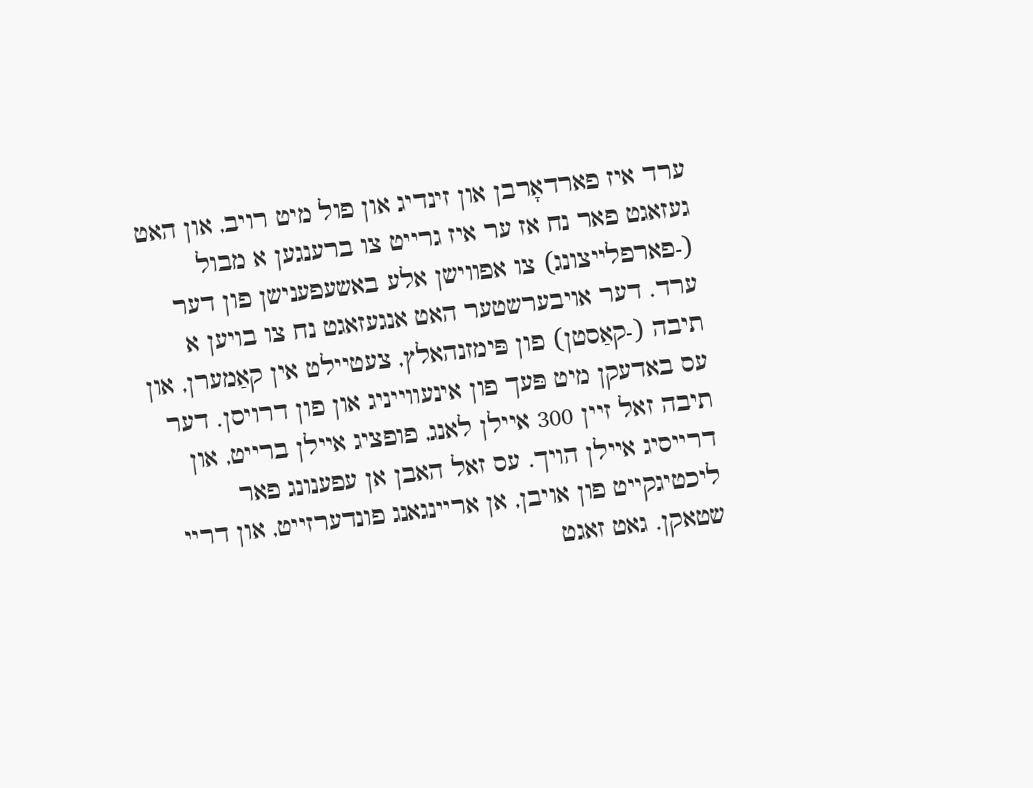ערד איז פארדאָרבן און זינדיג און פול מיט רויב, און האט געזאגט פאר נח אז ער איז גרייט צו ברענגען א מבול (-פארפלייצונג) צו אפווישן אלע באשעפענישן פון דער ערד. דער אויבערשטער האט אנגעזאגט נח צו בויען א תיבה (-קאַסטן) פון פּימזנהאלץ, צעטיילט אין קאַמערן, און עס באדעקן מיט פּעך פון אינעווייניג און פון דרויסן. דער תיבה זאל זיין 300 איילן לאנג, פופציג איילן ברייט, און דרייסיג איילן הויך. עס זאל האבן אן עפענונג פאר ליכטיגקייט פון אויבן, אן אריינגאנג פונדערזייט, און דריי שטאקן. גאט זאגט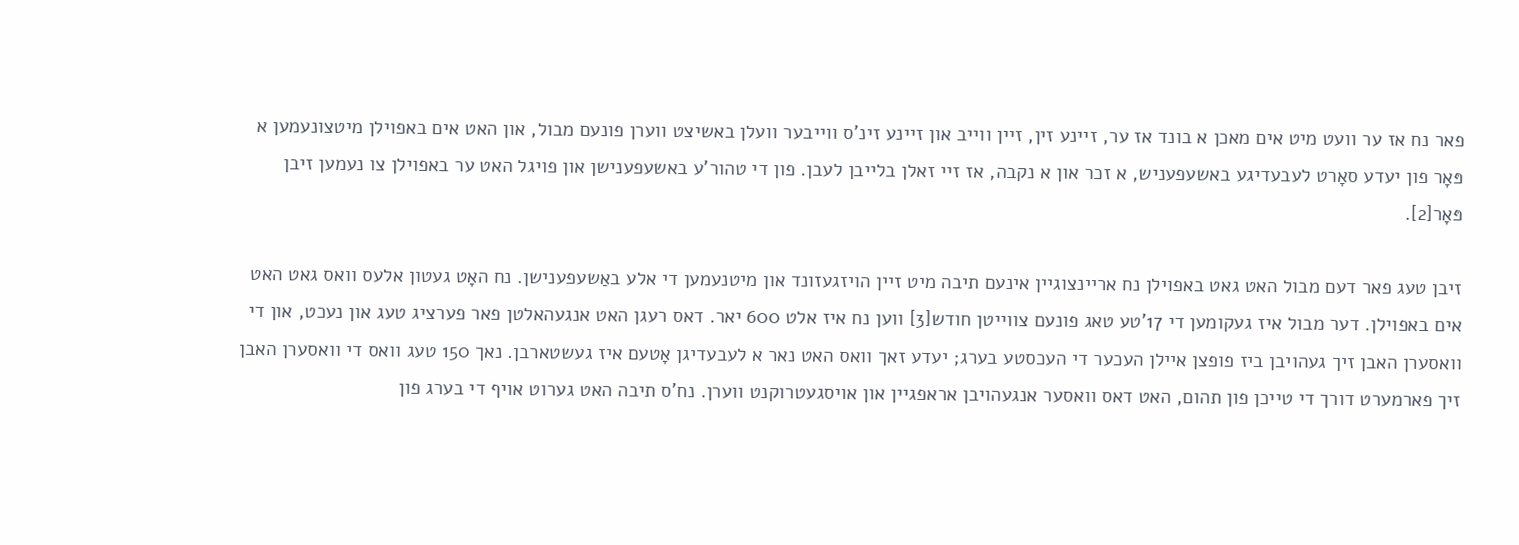פאר נח אז ער וועט מיט אים מאכן א בונד אז ער, זיינע זין, זיין ווייב און זיינע זינ'ס ווייבער וועלן באשיצט ווערן פונעם מבול, און האט אים באפוילן מיטצונעמען א פּאָר פון יעדע סאָרט לעבעדיגע באשעפעניש, א זכר און א נקבה, אז זיי זאלן בלייבן לעבן. פון די טהור'ע באשעפענישן און פויגל האט ער באפוילן צו נעמען זיבן פּאָר[2].

זיבן טעג פאר דעם מבול האט גאט באפוילן נח אריינצוגיין אינעם תיבה מיט זיין הויזגעזונד און מיטנעמען די אלע באַשעפענישן. נח האָט געטון אלעס וואס גאט האט אים באפוילן. דער מבול איז געקומען די 17'טע טאג פונעם צווייטן חודש[3] ווען נח איז אלט 600 יאר. דאס רעגן האט אנגעהאלטן פאר פערציג טעג און נעכט, און די וואסערן האבן זיך געהויבן ביז פופצן איילן העכער די העכסטע בערג; יעדע זאך וואס האט נאר א לעבעדיגן אָטעם איז געשטארבן. נאך 150 טעג וואס די וואסערן האבן זיך פארמערט דורך די טייכן פון תהום, האט דאס וואסער אנגעהויבן אראפגיין און אויסגעטרוקנט ווערן. נח'ס תיבה האט גערוט אויף די בערג פון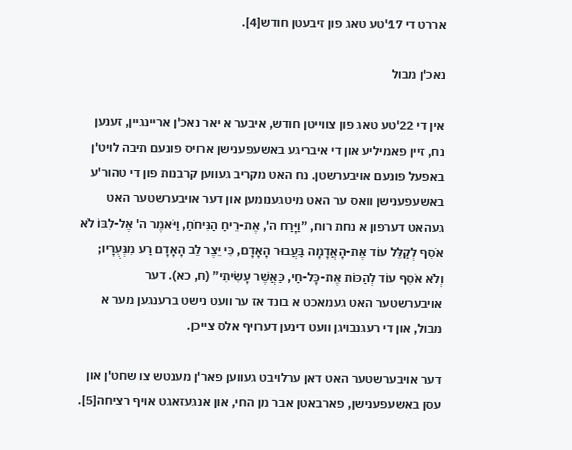אררט די 17'טע טאג פון זיבעטן חודש[4].

נאכ'ן מבול

אין די 22'טע טאג פון צווייטן חודש, איבער א יאר נאכ'ן אריינגיין, זענען נח, זיין פאמיליע און די איבריגע באשעפענישן ארויס פונעם תיבה לויט'ן באפעל פונעם אויבערשטן. נח האט מקריב געווען קרבנות פון די טהור'ע באשעפענישן וואס ער האט מיטגענומען און דער אויבערשטער האט געהאט דערפון א נחת רוח, ”וַיָּרַח ה', אֶת-רֵיחַ הַנִּיחֹחַ, וַיֹּאמֶר ה' אֶל-לִבּוֹ לֹא אֹסִף לְקַלֵּל עוֹד אֶת-הָאֲדָמָה בַּעֲבוּר הָאָדָם, כִּי יֵצֶר לֵב הָאָדָם רַע מִנְּעֻרָיו; וְלֹא אֹסִף עוֹד לְהַכּוֹת אֶת-כָּל-חַי, כַּאֲשֶׁר עָשִׂיתִי” (ח, כא). דער אויבערשטער האט געמאכט א בונד אז ער וועט נישט ברענגען מער א מבול, און די רעגנבויגן וועט דינען דערויף אלס צייכן.

דער אויבערשטער האט דאן ערלויבט געווען פאר'ן מענטש צו שחט'ן און עסן באשעפענישן, פארבאטן אבר מן החי, און אנגעזאגט אויף רציחה[5].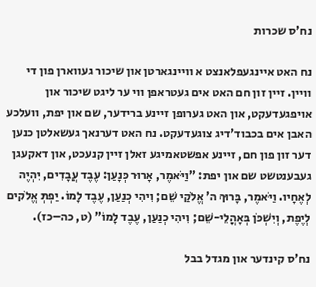נח'ס שכרות

נח האט איינגעפלאנצט א וויינגארטן און שיכור געווארן פון די וויין. זיין זון חם האט אים געטראפן ווי ער ליגט שיכור און אויפגעדעקט, און האט גערופן זיינע ברידער, שם און יפת, וועלכע האבן אים בכבוד'דיג צוגעדעקט. נח האט דערנאך געשאלטן כנען דער זון פון חם, זיינע אפשטאמיגע זאלן זיין קנעכט, און דאקעגן געבענטשט שם און יפת: ”וַיֹּאמֶר, אָרוּר כְּנָעַן: עֶבֶד עֲבָדִים, יִהְיֶה לְאֶחָיו. וַיֹּאמֶר, בָּרוּךְ ה' אֱלֹקַי שֵׁם; וִיהִי כְנַעַן, עֶבֶד לָמוֹ. יַפְתְּ אֱלֹקים לְיֶפֶת, וְיִשְׁכֹּן בְּאָהֳלֵי-שֵׁם; וִיהִי כְנַעַן, עֶבֶד לָמוֹ” (ט, כה–כז).

נח'ס קינדער און מגדל בבל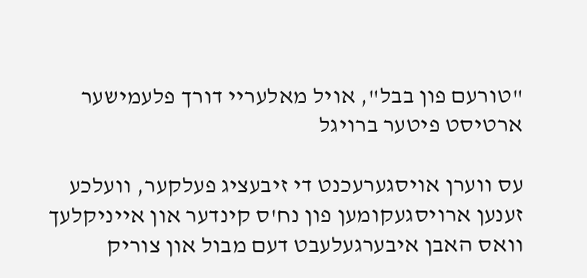"טורעם פון בבל", אויל מאלעריי דורך פלעמישער ארטיסט פיטער ברויגל

עס ווערן אויסגערעכנט די זיבעציג פעלקער, וועלכע זענען ארויסגעקומען פון נח'ס קינדער און אייניקלעך וואס האבן איבערגעלעבט דעם מבול און צוריק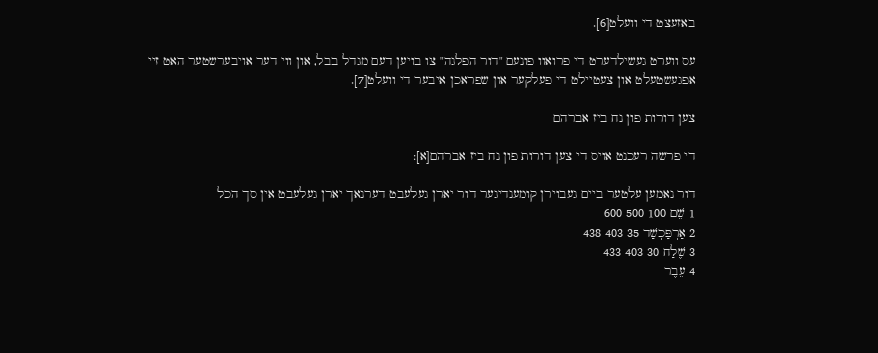באזעצט די וועלט[6].

עס ווערט געשילדערט די פרואוו פונעם "דור הפלגה" צו בויען דעם מגדל בבל, און ווי דער אויבערשטער האט זיי אפגעשטעלט און צעטיילט די פעלקער און שפראכן איבער די וועלט[7].

צען דורות פון נח ביז אברהם

די פרשה רעכנט אויס די צען דורות פון נח ביז אברהם[א]:

דור נאמען עלטער ביים געבוירן קומענדיגער דור יארן געלעבט דערנאך יארן געלעבט אין סך הכל
1 שֵׁם 100 500 600
2 אַרְפַּכְשַׁד 35 403 438
3 שֶׁלַח 30 403 433
4 עֵבֶר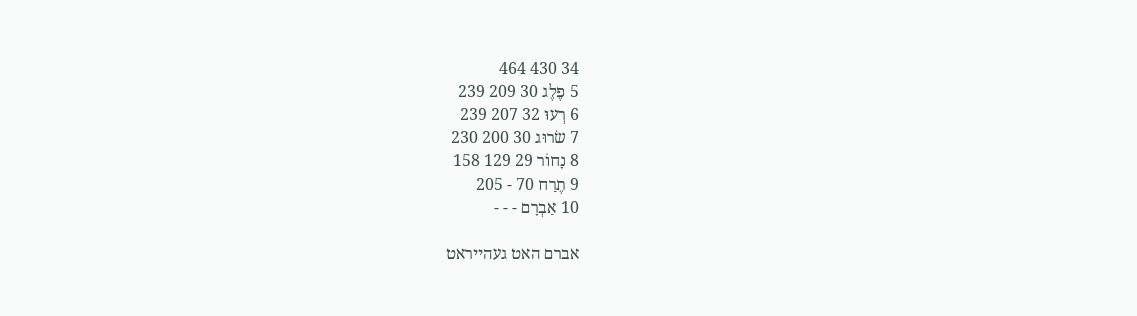34 430 464
5 פֶלֶג 30 209 239
6 רְעוּ 32 207 239
7 שׂרוּג 30 200 230
8 נָחוֹר 29 129 158
9 תֶרַח 70 - 205
10 אַבְרָם - - -

אברם האט געהייראט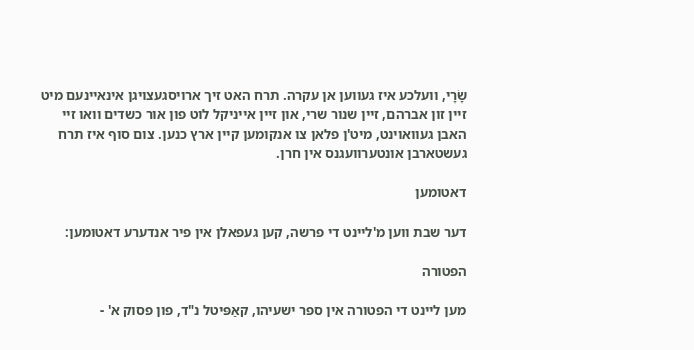שָׂרָי, וועלכע איז געווען אן עקרה. תרח האט זיך ארויסגעצויגן אינאיינעם מיט זיין זון אברהם, זיין שנור שרי, און זיין אייניקל לוט פון אור כשדים וואו זיי האבן געוואוינט, מיט'ן פלאן צו אנקומען קיין ארץ כנען. צום סוף איז תרח געשטארבן אונטערוועגנס אין חרן.

דאטומען

דער שבת ווען מ'ליינט די פרשה, קען געפאלן אין פיר אנדערע דאטומען:

הפטורה

מען ליינט די הפטורה אין ספר ישעיהו, קאַפּיטל נ"ד, פון פסוק א' -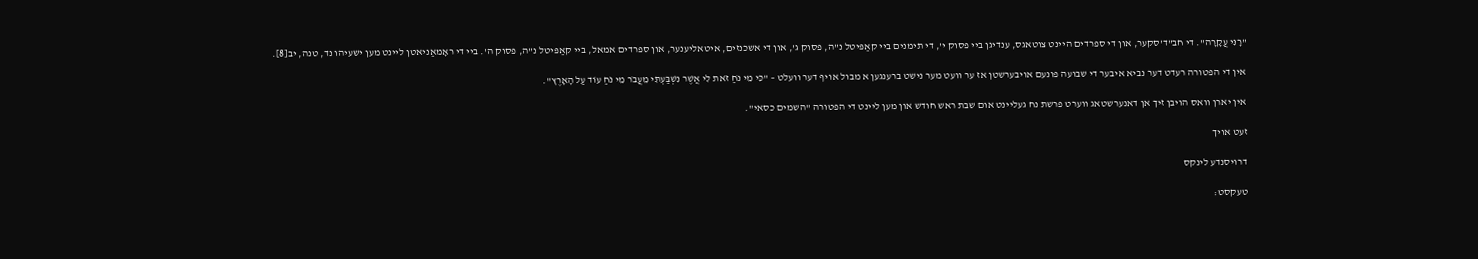"רָנִּי עֲקָרָה". די חב"ד'סקער, און די ספרדים היינט צוטאגס, ענדיגן ביי פסוק י', די תימנים ביי קאַפּיטל נ"ה, פסוק ג', און די אשכנזים, איטאליענער, און ספרדים אמאל, ביי קאַפּיטל נ"ה, פסוק ה'. ביי די ראָמאַניאטן ליינט מען ישעיהו נד, טנה, יב[8].

אין די הפטורה רעדט דער נביא איבער די שבועה פונעם אויבערשטן אז ער וועט מער נישט ברענגען א מבול אויף דער וועלט – "כִּי מֵי נֹחַ זֹאת לִי אֲשֶׁר נִשְׁבַּעְתִּי מֵעֲבֹר מֵי נֹחַ עוֹד עַל הָאָרֶץ".

אין יארן וואס הויבן זיך אן דאנערשטאג ווערט פרשת נח געליינט אום שבת ראש חודש און מען ליינט די הפטורה "השמים כסאי".

זעט אויך

דרויסנדע לינקס

טעקסט: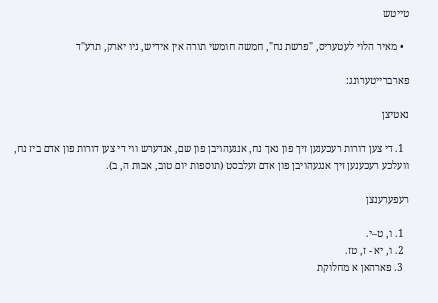טייטש

  • מאיר הלוי לעטעריס, "פרשת נח", חמשה חומשי תורה אין אידיש, ניו יארק, תרע"ד

פארברייטערונג:

נאטיצן

  1. די צען דורות רעכענען זיך פון נאך נח, אנגעהויבן פון שם, אנדערש ווי די צען דורות פון אדם ביז נח, וועלכע רעכענען זיך אנגעהויבן פון אדם זעלבסט (תוספות יום טוב, אבות ה, ב).

רעפערענצן

  1. ו, ט–י.
  2. ו, יא - ז, טז.
  3. פארהאן א מחלוקת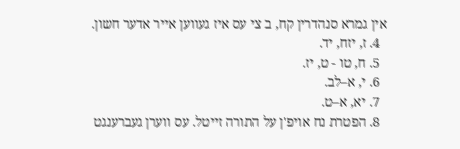אין גמרא סנהדרין קח, ב צי עס איז געווען אייר אדער חשון.
  4. ז, יזח, יד.
  5. ח, טו - ט, יז.
  6. י, א–לב.
  7. יא, א–ט.
  8. הפטרת נח אויפ'ן על התורה זייטל. עס ווערן געברענגט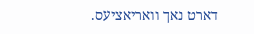דארט נאך וואריאציעס.